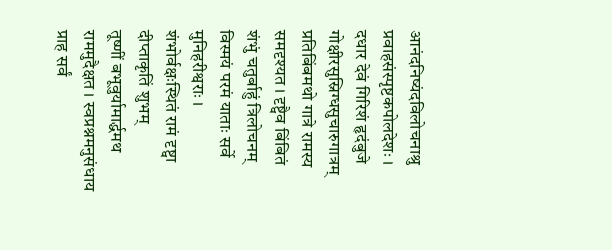आनंदनिष्यंदविलोचनाश्रु प्रवाहसंस्पृष्टकपोलदेशः । दधार देवं गिरिशं हृदंबुजे गोक्षीरसुस्निग्धसुचारुगात्रम्
प्रतिबिंबमथो गात्रे रामस्य समदृश्यत । दृष्ट्वैव बिंबितं शंभुं चतुर्बाहुं त्रिलोचनम्
विस्मयं परमं याताः सर्वे मुनिहरीश्वराः । शंभोर्वक्षःस्थितं रामं दृष्ट्वा दीप्ताकृतिं शुभम्
तूष्णीं बभूवुर्यामार्द्धमथ राममुदैक्षत । स्वप्रश्नमनुसंधाय प्राह सर्वं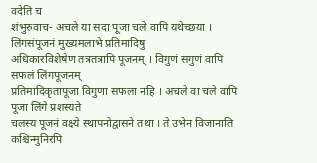वदेति च
शंभुरुवाच- अचले या सदा पूजा चले वापि यथेच्छया । लिंगसंपूजनं मुख्यमलाभे प्रतिमादिषु
अधिकारविशेषेण तत्रतत्रापि पूजनम् । विगुणं सगुणं वापि सफलं लिंगपूजनम्
प्रतिमादिकृतापूजा विगुणा सफला नहि । अचले वा चले वापि पूजा लिंगे प्रशस्यते
चलस्य पूजनं वक्ष्ये स्थापनोद्वासने तथा । ते उभेन विजानाति कश्चिन्मुनिरपि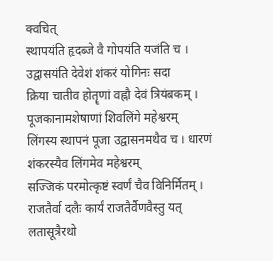क्वचित्
स्थापयंति हृदब्जे वै गोपयंति यजंति च । उद्वासयंति देवेशं शंकरं योगिनः सदा
क्रिया चातीव होतॄणां वह्नौ देवं त्रियंबकम् । पूजकानामशेषाणां शिवलिंगे महेश्वरम्
लिंगस्य स्थापनं पूजा उद्वासनमथैव च । धारणं शंकरस्यैव लिंगमेव महेश्वरम्
सज्जिकं परमोत्कृष्टं स्वर्णं चैव विनिर्मितम् । राजतैर्वा दलैः कार्यं राजतैर्वैणवैस्तु यत्
लतासूत्रैरथो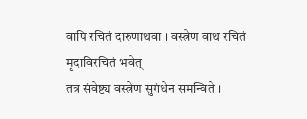वापि रचितं दारुणाथवा । वस्त्रेण वाथ रचितं मृदाविरचितं भवेत्
तत्र संवेष्ट्य वस्त्रेण सुगंधेन समन्विते ।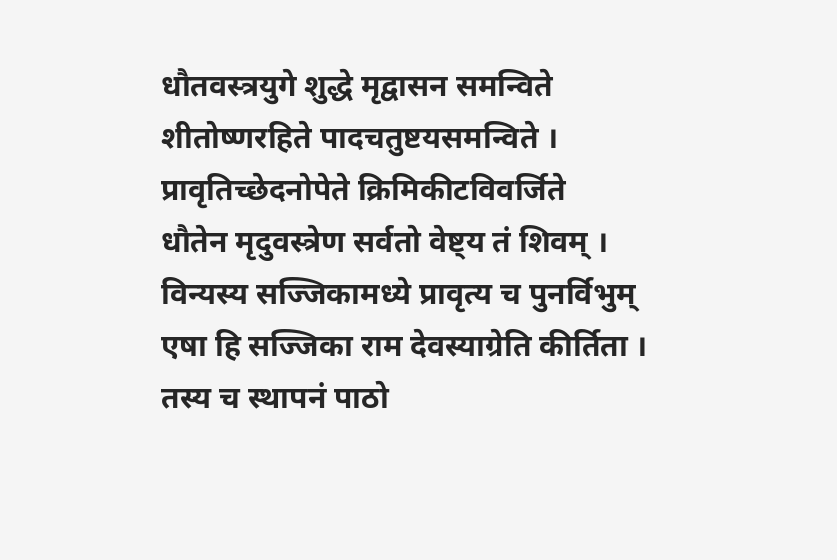धौतवस्त्रयुगे शुद्धे मृद्वासन समन्विते
शीतोष्णरहिते पादचतुष्टयसमन्विते । प्रावृतिच्छेदनोपेते क्रिमिकीटविवर्जिते
धौतेन मृदुवस्त्रेण सर्वतो वेष्ट्य तं शिवम् । विन्यस्य सज्जिकामध्ये प्रावृत्य च पुनर्विभुम्
एषा हि सज्जिका राम देवस्याग्रेति कीर्तिता । तस्य च स्थापनं पाठो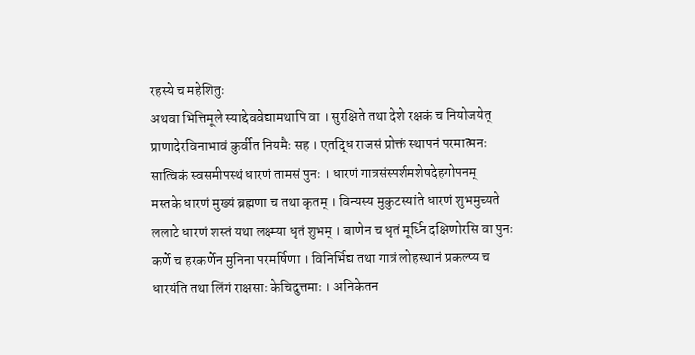रहस्ये च महेशितुः
अथवा भित्तिमूले स्याद्देववेद्यामथापि वा । सुरक्षिते तथा देशे रक्षकं च नियोजयेत्
प्राणादेरविनाभावं कुर्वीत नियमैः सह । एतद्धि राजसं प्रोक्तं स्थापनं परमात्मनः
सात्विकं स्वसमीपस्थं धारणं तामसं पुनः । धारणं गात्रसंस्पर्शमशेषदेहगोपनम्
मस्तके धारणं मुख्यं ब्रह्मणा च तथा कृतम् । विन्यस्य मुकुटस्यांते धारणं शुभमुच्यते
ललाटे धारणं शस्तं यथा लक्ष्म्या धृतं शुभम् । बाणेन च धृतं मूर्ध्नि दक्षिणोरसि वा पुनः
कर्णे च हरकर्णेन मुनिना परमर्षिणा । विनिर्भिद्य तथा गात्रं लोहस्थानं प्रकल्प्य च
धारयंति तथा लिंगं राक्षसाः केचिदुत्तमाः । अनिकेतन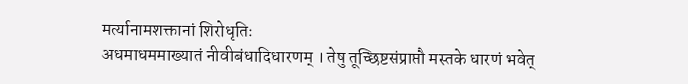मर्त्यानामशक्तानां शिरोधृतिः
अधमाधममाख्यातं नीवीबंधादिधारणम् । तेषु तूच्छिष्टसंप्राप्तौ मस्तके धारणं भवेत्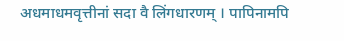अधमाधमवृत्तीनां सदा वै लिंगधारणम् । पापिनामपि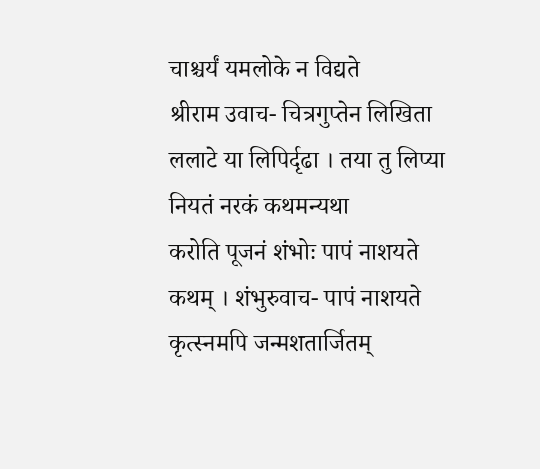चाश्चर्यं यमलोके न विद्यते
श्रीराम उवाच- चित्रगुप्तेन लिखिता ललाटे या लिपिर्दृढा । तया तु लिप्या नियतं नरकं कथमन्यथा
करोति पूजनं शंभोः पापं नाशयते कथम् । शंभुरुवाच- पापं नाशयते कृत्स्नमपि जन्मशतार्जितम्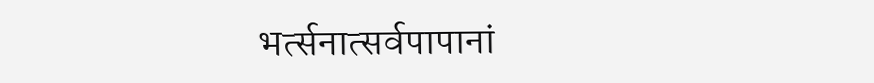भर्त्सनात्सर्वपापानां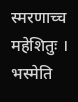स्मरणाच्च महेशितुः । भस्मेति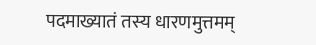पदमाख्यातं तस्य धारणमुत्तमम्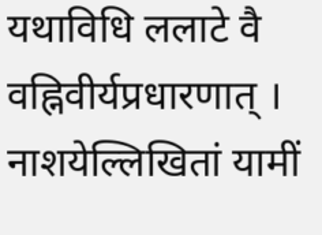यथाविधि ललाटे वै वह्निवीर्यप्रधारणात् । नाशयेल्लिखितां यामीं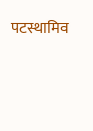पटस्थामिव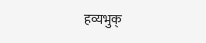हव्यभुक्